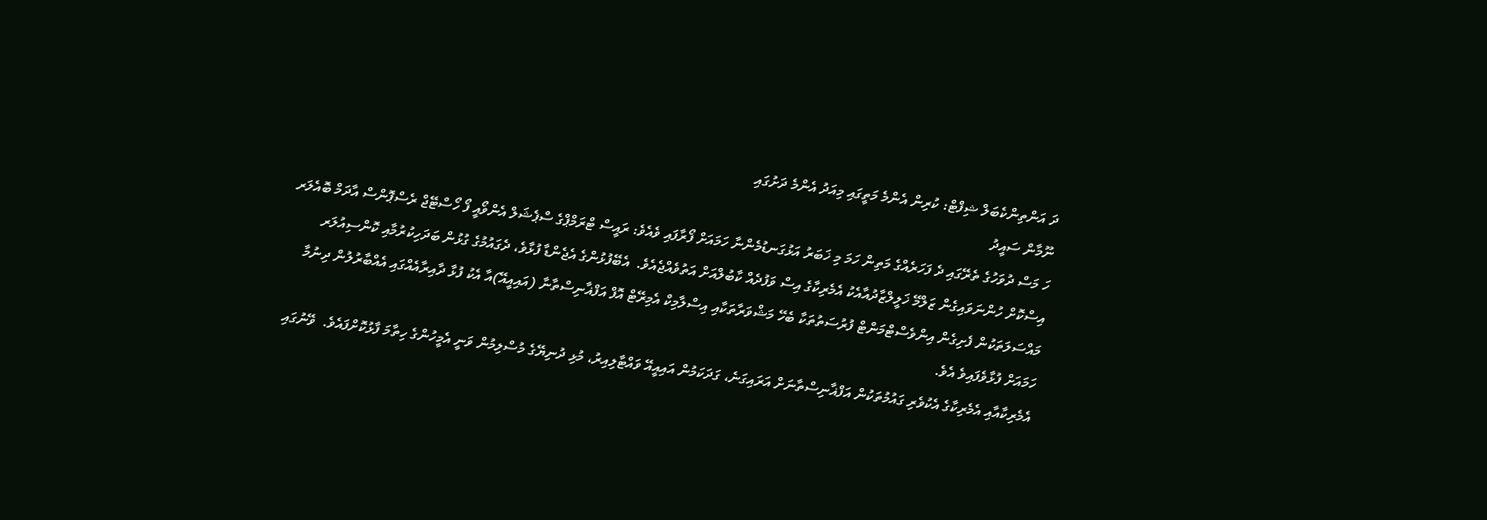ދަ އަންތިންކެބަލް ޝިފްޓް: ކުރިން އެންމެ މަތީގައި މިއަދު އެންމެ ދަށުގައި
ނޫމާން ސައީދު
ހަ މަސް ދުވަހުގެ ތެރޭގައި ދެ ފަހަރެއްގެ މަތިން ހަމަ މި ޚަބަރު އަޅުގަނޑުމެންނާ ހަމައަށް ފޯރާފައި ވެއެވެ: ރައީސް ޓްރަމްޕްގެ ސްޕެޝަލް އެންވޯއީ ފޯ ހޯސްޓޭޖް ރެސްޕޮންސް އާދަމް ބޮއެލަރ އިސްކޮށް ހުންނަވައިގެން ޒަލްމޭ ޚަލީލްޒާދުއާއެކު އެމެރިކާގެ އިސް ވަފުދެއް ކާބުލްއަށް އަތުވެއްޖެއެވެ.  އެބޭފުޅުންގެ އެޖެންޑާ ފުޅާވެ، ދެގައުމުގެ ގުޅުން ބަދަހިކުރުމާއި ކޮންސިއުލަރ މައްސަލަތަކުން ފެށިގެން އިންވެސްޓްމަންޓް ފުރުސަތުތަކާ ބެހޭ މަޝްވަރާތަކާއި އިސްލާމިކް އެމިރޭޓް އޮފް އަފްޣާނިސްތާނާ (އައިއީއޭ)އާ އެކު ފުޅާ ދާއިރާއެއްގައި އެއްބާރުލުން ދިނުމާ ހަމައަށް ފުޅާވެފައިވެ އެވެ.
އެމެރިކާއާއި އެމެރިކާގެ އެކުވެރި ގައުމުތަކުން އަފްޣާނިސްތާނަށް އަރައިގަނެ، ގަދަކަމުން އައިއީއޭ ވައްޓާލިއިރު، މުޅި ދުނިޔޭގެ މުސްލިމުން ވަނީ އެމީހުންގެ ހިތާމަ ފާޅުކޮށްފައެވެ.  ވޭނުގައި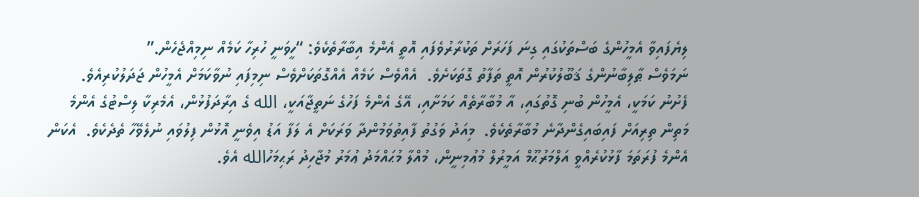ލިޔެފައިވާ އެމީހުންގެ ބަސްތަކުގައި ގިނަ ފަހަރަށް ތަކުރާރުވެފައި އޮތީ އެންމެ އިބާރާތެކެވެ: “ހީވަނީ ހުރިހާ ކަމެއް ނިމިއްޖެހެން.”
ނަމަވެސް ޠާލިބާނުންގެ ޤަބޫލުކުރުން އޮތީ ތަފާތު ގޮތަކަށެވެ.  އެއްވެސް ކަމެއް އެއްގޮތަކަށްވެސް ނިމިފައި ނުވާކަމަށް އެމީހުން ޖަދަލުކުރިއެވެ.  ފެށުނު ކަމަކީ، އެމީހުން ބުނި ގޮތުގައި، އާ މުބާރާތެއް ކަމަށާއި، އޭގެ އެންމެ ފަހުގެ ނަތީޖާއަކީ، الله ގެ އިރާދަފުޅުން، އެމެރިކާ ލިސްޓުގެ އެންމެ މަތިން ތިރިއަށް ފައިބައިގެންދާނެ މުބާރާތެކެވެ.  މިއަދު ވަގުތު ފާއިތުވަމުންދާ ވަރަކަށް އެ ލަފާ އަޑު އިވެނީ އޮޅުން ފިލުވައި ނުލެވޭހާ ތެދެކެވެ.  އެކަން އެންމެ ފުރަތަމަ ފާޅުކުރެއްވީ އަލްމަރުޙޫމް އަމީރުލް މުޢުމިނީން، މުއްލާ މުޙައްމަދު ޢުމަރު މުޖާހިދު ރަޙިމަހުالله އެވެ.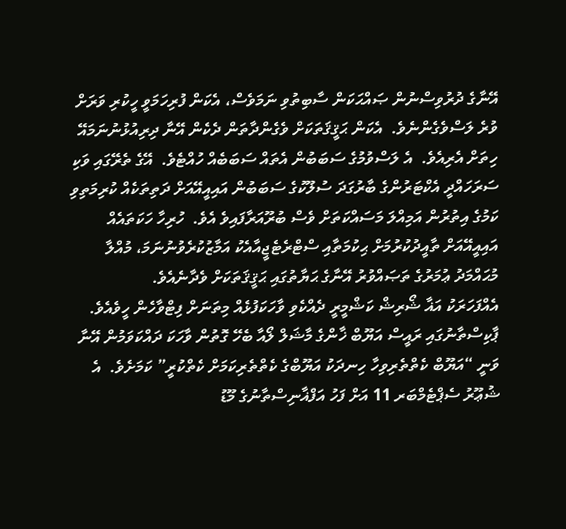އޭނާގެ ދުރުވިސްނުން ޞައްޙަކަން ސާބިތުވި ނަމަވެސް، އެކަން ފުރިހަމަވީ ހީކުރި ވަރަށް ވުރެ ލަސްވެގެންނެވެ.  އެކަން ޙަޤީޤަތަކަށް ވެގެންދާތަން ދެކެން އޭނާ ދިރިއުޅުނުނަމައޭ ހިތަށް އެރިއެވެ.  އެ ލަސްވުމުގެ ސަބަބުން އެތައް ސަބަބެއް ހުއްޓެވެ.  އޭގެ ތެރޭގައި ވަކި ސަރަހައްދީ އެކްޓަރުންގެ ބާރުގަދަ ސުލޫކުގެ ސަބަބުން އައިއީއޭއަށް ދަތިތަކެއް ކުރިމަތިވި ކަމުގެ އިތުރުން އަމިއްލަ މަސައްކަތަށް ވެސް ބުރޫއަރާފައިވެ އެވެ.  ހުރިހާ ހަކަތައެއް އައިއީއޭއަށް ތާއީދުކުރުމަށް ޙިކުމަތާއި ސްޓްރެޓެޖީއާއެކު އަމާޒުކުރެވުނުނަމަ، މުއްލާ މުޙައްމަދު ޢުމަރުގެ ތަޞައްވުރު އޭނާގެ ޙަޔާތުގައި ޙަޤީޤަތަކަށް ވެދާނެއެވެ.
އެއްފަހަރަކު އަޣާ ޝޯރިޝް ކަޝްމީރީ ދެއްކެވި ވާހަކަފުޅެއް މިތަނަށް ފިޓްވާހެން ހީވެއެވެ.  ޕާކިސްތާނުގައި ރައީސް އަޔޫބް ޚާންގެ މާޝަލް ލޯއާ ބެހޭ ގޮތުން ވާހަކަ ދައްކަވަމުން އޭނާ ވަނީ “އަޔޫބް ކެތްތެރިވިހާ ހިނދަކު އަޔޫބްގެ ކެތްތެރިކަމަށް ކެތްކުރީ” ކަމަށެވެ.  އެ ޝުޢޫރު ސެޕްޓެމްބަރ 11 އަށް ފަހު އަފްޣާނިސްތާނުގެ މޫޑު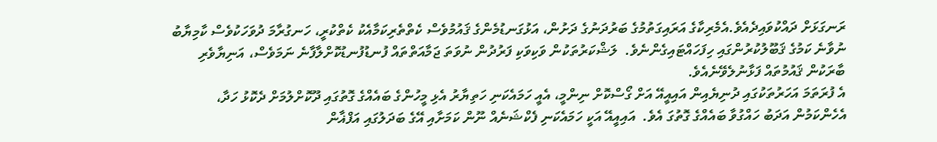ރަނގަޅަށް ދައްކުވައިދެއެވެ.އެމެރިކާގެ އަރައިގަތުމުގެ ބަރުދަނުގެ ދަށުން، އަޅުގަނޑުމެންގެ ޤައުމުވެސް ކެތްތެރިކަމާއެކު ކެތްކުރީ، ހަނގުރާމަ ދުވަހަކުވެސް ކާމިޔާބު ނުވާނެ ކަމުގެ ޤަބޫލުކުރުންގައި ހިފަހައްޓައިގެންނެވެ.  ލަޝްކަރުތަކުން ވަކިވަކި ފަރުދުން ނުވަތަ ޖަމާއަތްތައް ފުނޑުފުނޑުކޮށްލާފާނެ ނަމަވެސް، އަނިޔާވެރި ބާރަކުން ޤައުމުތައް ފަޅާނުލެވޭނެއެވެ.
އެ ފުރަތަމަ އަހަރުތަކުގައި ދުނިޔެއިން އައިއީއޭ އަށް ގޯސްކޮށް ނިންމީ، އެއީ ހަމައެކަނި ހަތިޔާރު އެޅި މީހުންގެ ބައެއްގެ ގޮތުގައި ދޫކޮށްލުމަށް ދެކޮޅު ހަދާ، އެހެންކަމުން އަދަބު ހައްގުވާ ބައެއްގެ ގޮތުގަ އެވެ.  އައިއީއޭ އަކީ ހަމައެކަނި ފެކްޝަނެއް ނޫން ކަމަށާއި އޭގެ ބަދަލުގައި އަފްޣާން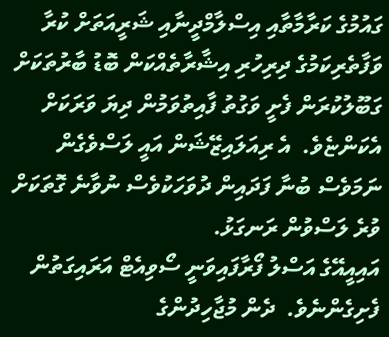ގައުމުގެ ކަރާމާތާއި އިސްލާމްދީނާއި ޝަރީއަތަށް ކުރާ ވަފާތެރިކަމުގެ ދިރިހުރި އިޝާރާތެއްކަން ބޮޑު ބާރުތަކަށް ގަބޫލުކުރަން ފެށީ ވަގުތު ފާއިތުވަމުން ދިޔަ ވަރަކަށް އެކަންޏެވެ.  އެ ރިއަލައިޒޭޝަން އައީ ލަސްވެގެން ނަމަވެސް ބުނާ ފަދައިން ދުވަހަކުވެސް ނުވާނެ ގޮތަކަށް ވުރެ ލަސްވުން ރަނގަޅު.
އައިއީއޭގެ އަސްލު ފޯރާފައިވަނީ ސޯވިއެޓް އަރައިގަތުން ފެށިގެންނެވެ.  ދެން މުޖާހިދުންގެ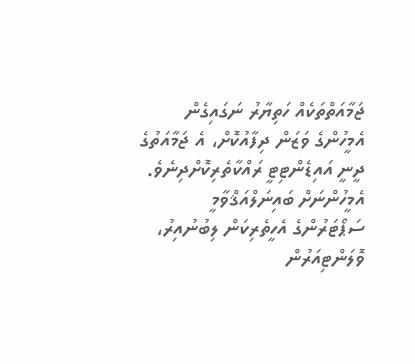ޖަމާއަތްތަކެއް ހަތިޔާރު ނަގައިގެން އެމީހުންގެ ވަޒަން ދިފާއުކޮށް، އެ ޖަމާއަތުގެ ދީނީ އައިޑެންޓިޓީ ރައްކާތެރިކޮށްދިނެވެ.  އެމީހުންނަށް ބައިނަލްއަޤްވާމީ ސަޕޯޓަރުންގެ އެހީތެރިކަން ލިބުނުއިރު، ވޮލަންޓިއަރުން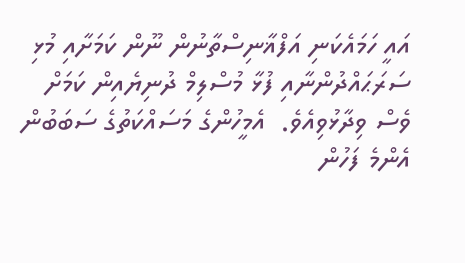އައީ ހަމައެކަނި އަފްޣާނިސްތާނުން ނޫން ކަމަށާއި މުޅި ސަރަޙައްދުންނާއި ފުޅާ މުސްލިމް ދުނިޔެއިން ކަމަށް ވެސް ވިދާޅުވިއެވެ.  އެމީހުންގެ މަސައްކަތުގެ ސަބަބުން އެންމެ ފަހުން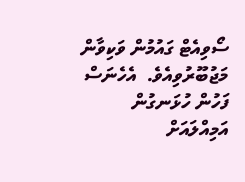ސޯވިއެޓް ގައުމުން ވަކިވާން މަޖުބޫރުވިއެވެ.  އެހެނަސް ފަހުން ހުޅަނގުން އަމިއްލައަށް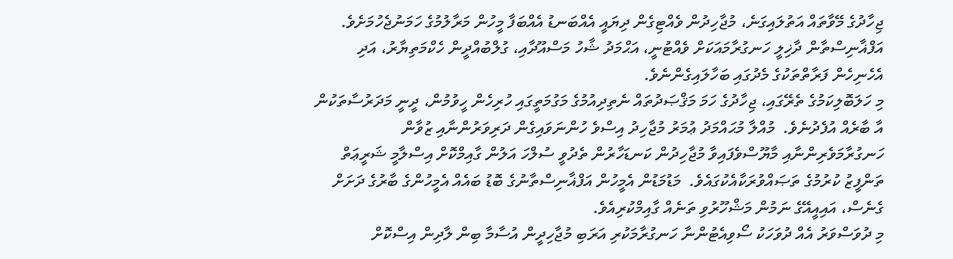ޖިހާދުގެ މޭވާތައް އަތުލައިގަނެ، މުޖާހިދުން ވެއްޓިގެން ދިޔައީ އެއްބަނޑު އެއްބަފާ މީހުން މަރާލުމުގެ ހަމަނުޖެހުމަށެވެ.  އަފްޣާނިސްތާން ދާޚިލީ ހަނގުރާމައަކަށް ވެއްޓުނީ، އަޙްމަދު ޝާހު މަސްއޫދާއި، ގުލްބުއްދީން ހެކްމަތިޔާރު، އަދި އެހެނިހެން ފަރާތްތަކުގެ މެދުގައި ބަހާލައިގެންނެވެ.
މި ހަލަބޮލިކަމުގެ ތެރޭގައި، ޖިހާދުގެ ހަމަ މަޤްޞަދުތައް ނެތިދިއުމުގެ މަގުމަތީގައި ހުރިހެން ހީވުމުން، ދީނީ މަދަރުސާތަކުން އާ ބާރެއް އުފެދުނެވެ.  މުއްލާ މުޙައްމަދު ޢުމަރު މުޖާހިދު އިސްވެ ހުންނަވައިގެން ދަރިވަރުންނާއި ޒުވާން ހަނގުރާމަވެރިންނާއި މާޔޫސްވެފައިވާ މުޖާހިދުން ކަނޑަހާރުން ތެދުވީ ސުލްހަ އަލުން ގާއިމްކޮށް އިސްލާމީ ޝަރީޢަތް ތަންފީޒު ކުރުމުގެ ތަޞައްވުރަކާއެކުގައެވެ.  މަޑުމަޑުން އެމީހުން އަފްޣާނިސްތާނުގެ ބޮޑު ބައެއް އެމީހުންގެ ބާރުގެ ދަށަށް ގެނެސް، އައިއީއޭގެ ނަމުން މަޝްހޫރުވި ތަނެއް ގާއިމްކުރިއެވެ.
މި ދުވަސްވަރު އެއް ދުވަހަކު ސޯވިއެޓުންނާ ހަނގުރާމަކުރި އަރަބި މުޖާހިދީން އުސާމާ ބިން ލާދިން އިސްކޮށް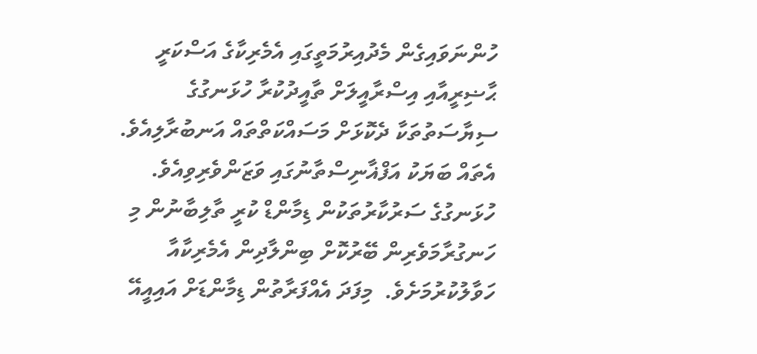ހުންނަވައިގެން މެދުއިރުމަތީގައި އެމެރިކާގެ އަސްކަރީ ޙާޟިރީއާއި އިސްރާއީލަށް ތާއީދުކުރާ ހުޅަނގުގެ ސިޔާސަތުތަކާ ދެކޮޅަށް މަސައްކަތްތައް އަނބުރާލިއެވެ.  އެތައް ބަޔަކު އަފްޣާނިސްތާނުގައި ވަޒަންވެރިވިއެވެ.  ހުޅަނގުގެ ސަރުކާރުތަކުން ޑިމާންޑް ކުރީ ތާލިބާނުން މި ހަނގުރާމަވެރިން ބޭރުކޮށް ބިންލާދިން އެމެރިކާއާ ހަވާލުކުރުމަށެވެ.  މިފަދަ އެއްފަރާތުން ޑިމާންޑަށް އައިއީއޭ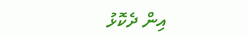އިން ދެކޮޅު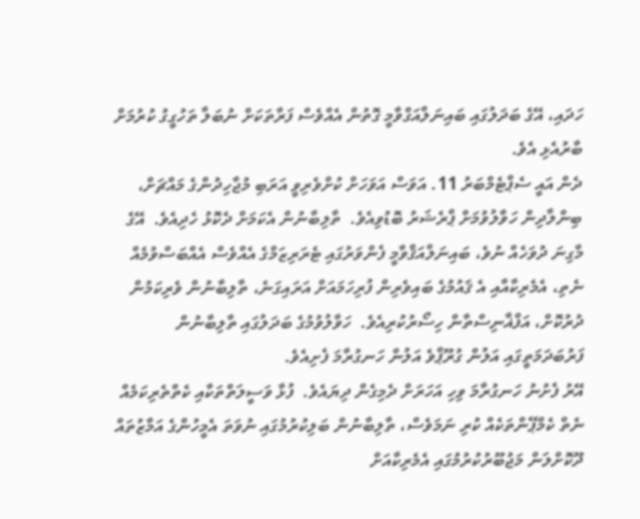ހަދައި، އޭގެ ބަދަލުގައި ބައިނަލްއަގްވާމީ ގޮތުން އެއްވެސް ފަރާތަކަށް ނުބަލާ ތަހުގީގު ކުރުމަށް ބާރުއެޅި އެވެ.
ދެން އައީ ސެޕްޓެމްބަރު 11. އަވަސް އަވަހަށް ކުށްވެރިވީ އަރަބި މުޖާހިދުންގެ މައްޗަށް، ބިންލާދިން ހަވާލުވުމަށް ޕްރެޝަރު ބޮޑުވިއެވެ.  ތާލިބާނުން އެކަމަށް ދެކޮޅު ހެދިއެވެ.  އޭގެ މާގިނަ ދުވަހެއް ނުވެ، ބައިނަލްއަޤްވާމީ ފެންވަރުގައި ޓެރަރިޒަމްގެ އެއްވެސް އެއްބަސްވުމެއް ނެތި، އެމެރިކާއާއި އެ ޤައުމުގެ ބައިވެރިން ފުރިހަމައަށް އަރައިގަނެ، ތާލިބާނުން ވެރިކަމުން ދުރުކޮށް، އަފްޣާނިސްތާން ހިސޯރުކުރިއެވެ.  ހަވާލުވުމުގެ ބަދަލުގައި ތާލިބާނުން ފަރުބަދަމަތީގައި އަލުން ގުރޫޕްވެ އަލުން ހަނގުރާމަ ފެށިއެވެ.
އޭރު ފެށުނު ހަނގުރާމަ ވިހި އަހަރަށް ދެމިގެން ދިޔައެވެ.  ފުޅާ ވަސީލަތްތަކާއި ކެތްތެރިކަމެއް ނެތް ކެމްޕޭންތަކެއް ކުރި ނަމަވެސް، ތާލިބާނުން ބަލިކުރުމުގައި ނުވަތަ އެމީހުންގެ އަމާޒުތައް ދޫކޮށްލަން މަޖުބޫރުކުރުމުގައި އެމެރިކާއަށް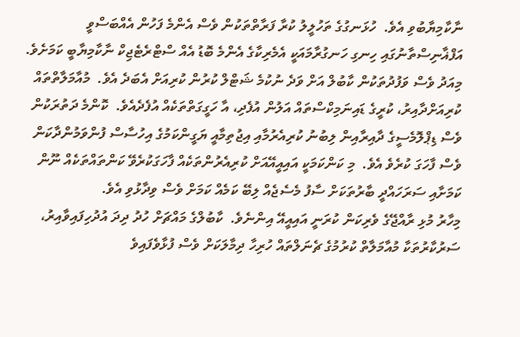ނާކާމިޔާބުވި އެވެ.  ހުޅަނގުގެ ތަހުލީލު ކުރާ ފަރާތްތަކުން ވެސް އެންމެ ފަހުން އެއްބަސްވީ އަފްޣާނިސްތާނުގައި ހިނގި ހަނގުރާމައަކީ އެމެރިކާގެ އެންމެ ބޮޑު އެއް ސްޓްރެޓެޖިކް ނާކާމިޔާބީ ކަމަށެވެ.
މިއަދު ވެސް ވަފުދުތަކުން ކާބުލް އަށް ވަދެ ނުކުމެ ޝަޓްލް ކުރުން ކުރިއަށް އެބަދެ އެވެ.  މުއާމަލާތްތައް ކުރިއަށްދާއިރު، ކުރީގެ ޑައިނަމިކްސްތައް އަލުން އުފެދި، އާ ހަގީގަތްތަކެއް އުފެދެއެވެ.  ކޮންމެ ދަތުރަކުން ވެސް ޑިޕްލޮމެސީގެ ދާއިރާއިން ލިބުނު ކުރިއެރުމާއި އިޖުތިމާއީ ޔަގީންކަމުގެ އިހުސާސް ފުންވަމުންދާކަން ވެސް ފާހަގަ ކުރެވެ އެވެ.  މި ކަންކަމަކީ އައިއީއޭއަށް ކުރިއެރުންތަކެއް ފާހަގަކުރެވޭ ކަންތައްތަކެއް ނޫން ކަމަށާއި ސަރަހައްދީ ބާރުތަކަށް ސާފު މެސެޖެއް ލިބޭ ކަމެއް ކަމަށް ވެސް ވިދާޅުވި އެވެ.
މިހާރު މުޅި ރާއްޖޭގެ ވެރިކަން ކުރަނީ އައިއީއޭ އިންނެވެ.  ކާބުލްގެ މައްޗަށް ހުދު ދިދަ އުދުހިފައިވާއިރު، ސަރުކާރުތަކާ މުއާމަލާތް ކުރުމުގެ ޗެނަލްތައް ހުރިހާ ދިމާލަކަށް ވެސް ފުޅާވެފައިވެ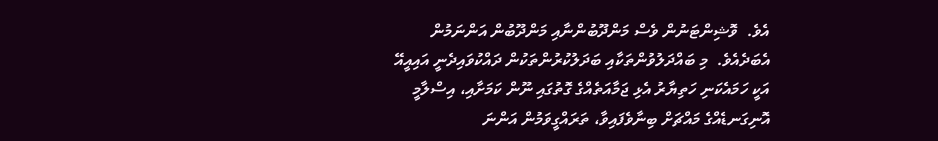އެވެ.  ވޮޝިންޓަނުން ވެސް މަންދޫބުންނާއި މަންދޫބުން އަންނަމުން އެބަދެއެވެ.  މި ބައްދަލުވުންތަކާއި ބަދަލުކުރުންތަކުން ދައްކުވައިދެނީ އައިއީއޭ އަކީ ހަމައެކަނި ހަތިޔާރު އެޅި ޖަމާއަތެއްގެ ގޮތުގައި ނޫން ކަމަށާއި، އިސްލާމީ އޮނިގަނޑެއްގެ މައްޗަށް ބިނާވެފައިވާ، ތަރައްގީވަމުން އަންނަ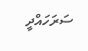ސަރަހައްދީ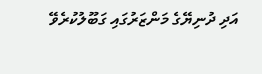އަދި ދުނިޔޭގެ މަންޒަރުގައި ގަބޫލުކުރެވޭ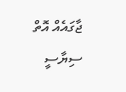ޖާގައެއް އޮތް ސިޔާސީ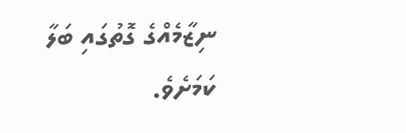ނިޒާމެއްގެ ގޮތުގައި ބަލާ ކަމަށެވެ.